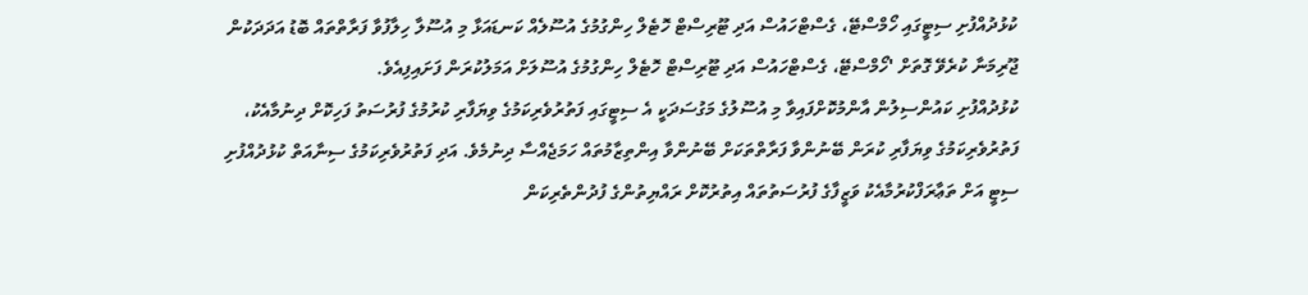ކުޅުދުއްފުށި ސިޓީގައި ހޯމްސްޓޭ، ގެސްޓްހައުސް އަދި ޓޫރިސްޓް ހޮޓެލް ހިންގުމުގެ އުސޫލެއް ކަނޑައަޅާ މި އުސޫލާ ހިލާފުވާ ފަރާތްތައް ބޮޑު އަދަދަކުން ޖޫރިމަނާ ކުރެވޭ ގޮތަށް 'ހޯމްސްޓޭ، ގެސްޓްހައުސް އަދި ޓޫރިސްޓް ހޮޓެލް ހިންގުމުގެ އުސޫލަށް އަމަލުކުރަން ފަށައިފިއެވެ.
ކުޅުދުއްފުށި ކައުންސިލުން އާންމުކޮށްފައިވާ މި އުސޫލުގެ މަގުސަދަކީ އެ ސިޓީގައި ފަތުރުވެރިކަމުގެ ވިޔަފާރި ކުރުމުގެ ފުރުސަތު ފަހިކޮށް ދިނުމާއެކު، ފަތުރުވެރިކަމުގެ ވިޔަފާރި ކުރަން ބޭނުންވާ ފަރާތްތަކަށް ބޭނުންވާ އިންތިޒާމުތައް ހަމަޖެއްސާ ދިނުމެވެ. އަދި ފަތުރުވެރިކަމުގެ ސިނާއަތް ކުޅުދުއްފުށި ސިޓީ އަށް ތަޢާރަފްކުރުމާއެކު ވަޒީފާގެ ފުރުސަތުތައް އިތުރުކޮށް ރައްޔިތުންގެ ފުދުންތެރިކަން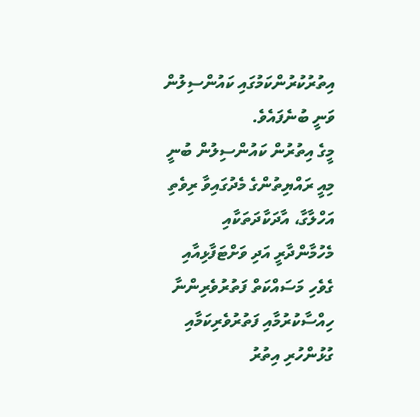އިތުރުކުރުންކަމުގައި ކައުންސިލުން ވަނީ ބުނެފައެވެ.
މީގެ އިތުރުން ކައުންސިލުން ބުނީ މިއީ ރައްޔިތުންގެ މެދުގައިވާ ރިވެތި އަހްލާގާ، އާދަކާދަތަކާއި މެހުމާންދާރީ އަދި ވަށްޓަފާޅިއާއި ގެވެހި މަސައްކަތް ފަތުރުވެރިންނާ ހިއްސާކުރުމާއި ފަތުރުވެރިކަމާއި ގުޅުންހުރި އިތުރު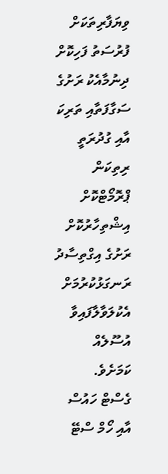ވިޔަފާރިތަކަށް ފުރުސަތު ފަހިކޮށް ދިނުމާއެކު ރަށުގެ ސަގާފަތާއި ތަރިކަ އާއި ގުދުރަތީ ރިތިކަން ޕްރޮމޯޓްކޮށް އިޝްތިހާރުކޮށް ރަށުގެ އިގްތިސާދު ރަނގަޅުކުރުމަށް އެކުލަވާލާފައިވާ އުސޫލެއް ކަމަށެވެ.
ގެސްޓް ހައުސް އާއި ހޯމް ސްޓޭ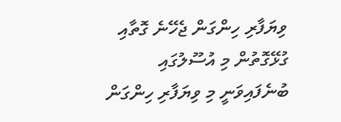ވިޔަފާރި ހިންގަން ޖެހޭނެ ގޮތާއި ގުޅޭގޮތުން މި އުސޫލުގައި ބުނެފައިވަނީ މި ވިޔަފާރި ހިންގަން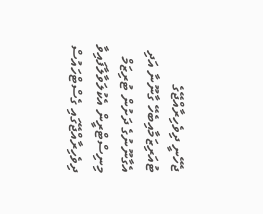ޖެހޭނީ ދިވެހިރާއްޖޭގެ ޓުއަރިޒަމާއިބެހޭ ގާނޫނާ އަދި އެގާނޫނުގެ ދަށުން ޓުރިޒަމް މިނިސްޓްރީން އެކުލަވާލާފައިވާ ދިވެހިރާއްޖޭގައި ގެސްޓްހައުސް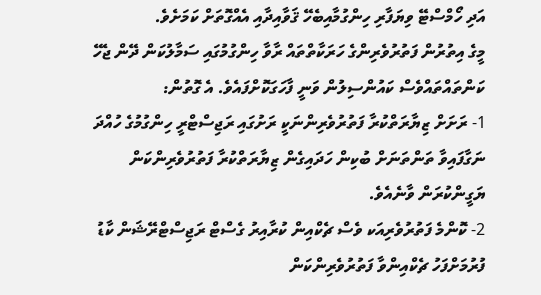އަދި ހޯމްސްޓޭ ވިޔަފާރި ހިންގުމާއިބެހޭ ޤަވާއިދާއި އެއްގޮތަށް ކަމަށެވެ.
މީގެ އިތުރުން ފަތުރުވެރިންގެ ހަރަކާތްތައް ރާވާ ހިންގުމުގައި ސަމާލުކަން ދޭން ޖެހޭ ކަންތައްތައްވެސް ކައުންސިލުން ވަނީ ފާހަގަކޮށްފައެވެ. އެ ގޮތުން:
1- ރަށަށް ޒިޔާރަތްކުރާ ފަތުރުވެރިންނަކީ ރަށުގައި ރަޖިސްޓްރީ ހިންގުމުގެ ހުއްދަ ނަގާފައިވާ ތަންތަނަށް ބުކިން ހަދައިގެން ޒިޔާރަތްކުރާ ފަތުރުވެރިންކަން ޔަގީންކުރަން ވާނެއެވެ.
2- ކޮންމެ ފަތުރުވެރިއަކ ވެސް ޗެކްއިން ކުރާއިރު ގެސްޓް ރަޖިސްޓްރޭޝަން ކާޑު ފުރުމަށްފަހު ޗެކްއިންވާ ފަތުރުވެރިންކަން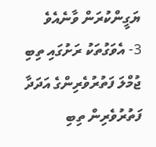ޔަގީންކުރަން ވާނެއެވެ
3- އެވަގުތަކު ރަށުގައި ތިބި ޖުމްލަ ފަތުރުވެރިންގެ އަދަދާ ފަތުރުވެރިން ތިބި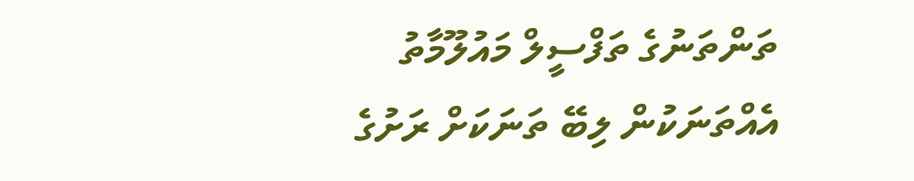ތަންތަނުގެ ތަފްސީލް މައުލޫމާތު އެއްތަނަކުން ލިބޭ ތަނަކަށް ރަށުގެ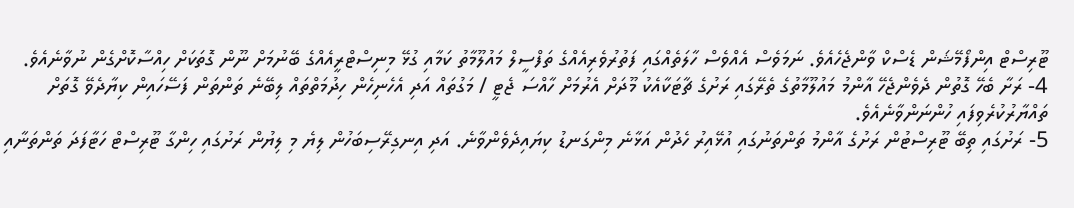ޓޫރިސްޓް އިންފޯމޭޝަން ޑެސްކް ވާންޖެހެއެވެ. ނަމަވެސް އެއްވެސް ހާލަތެއްގައި ފަތުރުވެރިއެއްގެ ތަފްސީލް މައުލޫމާތު ކަމާއި ގުޅޭ މިނިސްޓްރީއެއްގެ ބޭނުމަށް ނޫން ގޮތަކަށް ހިއްސާކޮށްގެން ނުވާނެއެވެ.
4- ރަށާ ބެހޭ ގޮތުން ދެވެންޖެހޭ އާންމު މައުލޫމާތުގެ ތެރޭގައި ރަށުގެ ޗާޓަކާއެކު މޫދަށް އެރުމަށް ހާއްސަ ޖެޓީ / މަގުތައް އަދި އެހެނިހެން ހިދުމަތްތައް ލިބޭނެ ތަންތަން ފަސޭހައިން ކިޔާދެވޭ ގޮތަށް ތައްޔާރުކުރެވިފައި ހުންނަންވާނެއެވެ.
5- ރަށުގައި ތިބޭ ޓޫރިސްޓުން ރަށުގެ އާންމު ތަންތަނުގައި އުޅޭއިރު ހެދުން އަޅާނެ މިންގަނޑު ކިޔައިދެވެންވާނެ. އަދި އިނގިރޭސިބަހުން ލިޔެ މި ލިޔުން ރަށުގައި ހިންގާ ޓޫރިސްޓް ހަޓާފަދަ ތަންތަނާއި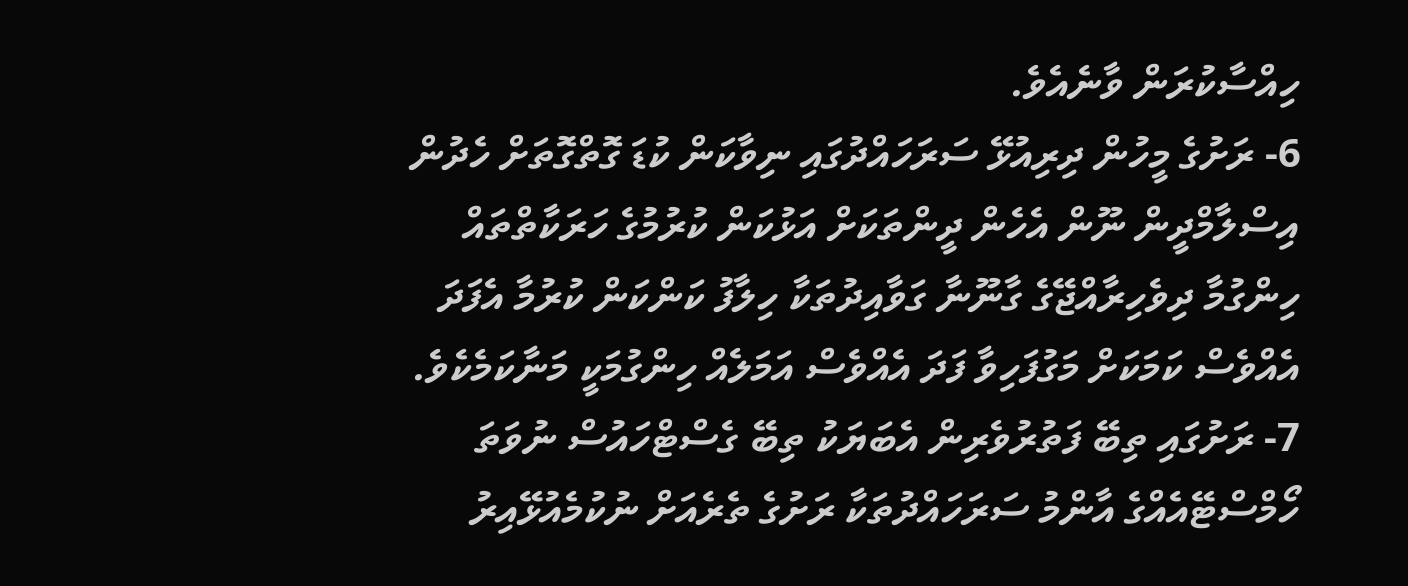ހިއްސާކުރަން ވާނެއެވެ.
6- ރަށުގެ މީހުން ދިރިއުޅޭ ސަރަހައްދުގައި ނިވާކަން ކުޑަ ގޮތްގޮތަށް ހެދުން އިސްލާމްދީން ނޫން އެހެން ދީންތަކަށް އަޅުކަން ކުރުމުގެ ހަރަކާތްތައް ހިންގުމާ ދިވެހިރާއްޖޭގެ ގާނޫނާ ގަވާއިދުތަކާ ހިލާފު ކަންކަން ކުރުމާ އެފަދަ އެއްވެސް ކަމަކަށް މަގުފަހިވާ ފަދަ އެއްވެސް އަމަލެއް ހިންގުމަކީ މަނާކަމެކެވެ.
7- ރަށުގައި ތިބޭ ފަތުރުވެރިން އެބަޔަކު ތިބޭ ގެސްޓްހައުސް ނުވަތަ ހޯމްސްޓޭއެއްގެ އާންމު ސަރަހައްދުތަކާ ރަށުގެ ތެރެއަށް ނުކުމެއުޅޭއިރު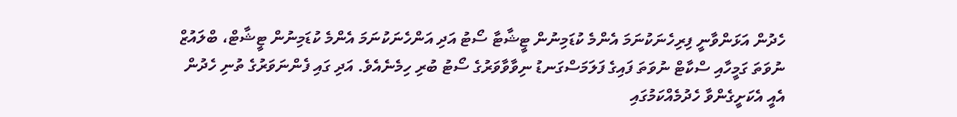ހެދުން އަޅަންވާނީ ފިރިހެނަކުނަމަ އެންމެ ކުޑަމިނުން ޓީޝާޓާ ސޯޓު އަދި އަންހެނަކުނަމަ އެންމެ ކުޑަމިނުން ޓީޝާޓް، ބްލައުޒް ނުވަތަ ގަމީހާއި ސްކާޓް ނުވަތަ ފައިގެ ފަލަމަސްގަނޑު ނިވާވާވަރުގެ ސޯޓު ބުރި ހިމެނެއެވެ. އަދި ގައި ފެންނަވަރުގެ ތުނި ހެދުން އެއީ އެކަށީގެންވާ ހެދުމެއްކަމުގައި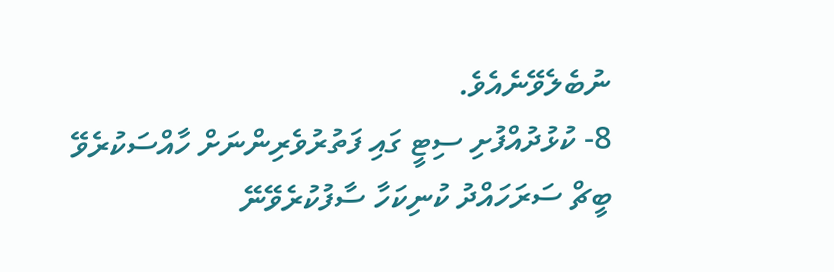ނުބެލެވޭނެއެވެ.
8- ކުޅުދުއްފުށި ސިޓީ ގައި ފަތުރުވެރިންނަށް ހާއްސަކުރެވޭ ބީޗް ސަރަހައްދު ކުނިކަހާ ސާފުކުރެވޭނޭ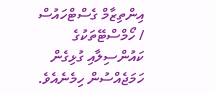އިންތިޒާމް ގެސްޓްހައުސް / ހޯމްސްޓޭތަކުގެ ކައުންސިލާއި ގުޅިގެން ހަމަޖެއްސުން ހިމެނެއެވެ.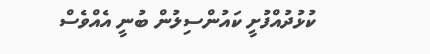ކުޅުދުއްފުށީ ކައުންސިލުން ބުނީ އެއްވެސް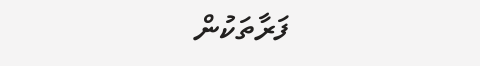ފަރާތަކުން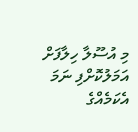މި އުސޫލާ ހިލާފަށް އަމަލުކޮށްފި ނަމަ އެކަމެއްގެ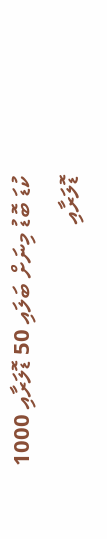ކުޑަ ބޮޑު މިނަށް ބަލައި 50 ޑޮލަރާއި 1000 ޑޮލަރާއި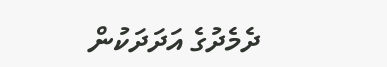ދެމެދުގެ އަދަދަކުން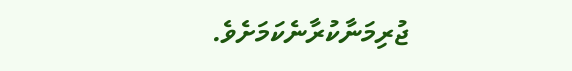ޖުރިމަނާކުރާނެކަމަށެވެ.